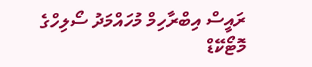ރައީސް އިބްރާހިމް މުހައްމަދު ސޯލިހްގެ މޮޓޯކޭޑް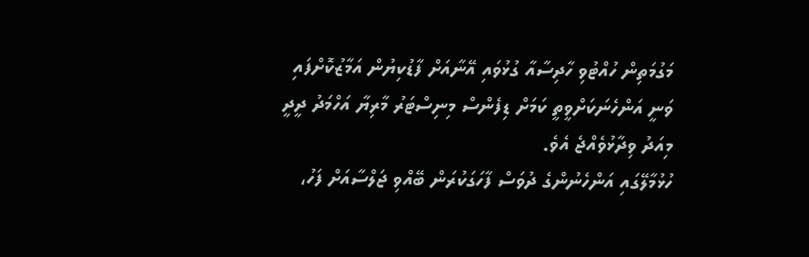މަގުމަތިން ހުއްޓުވި ހާދިސާއާ ގުޅުވައި އޭނާއަށް ފާޑުކިޔުން އަމާޒުކޮށްފައި ވަނީ އަންހެނަކަށްވީތީ ކަމަށް ޑިފެންސް މިނިސްޓަރު މާރިޔާ އަހްމަދު ދީދީ މިއަދު ވިދާޅުވެއްޖެ އެވެ.
ހުޅުމާލޭގައި އަންހެނުންގެ ދުވަސް ފާހަގަކުރަން ބޭއްވި ޖަލްސާއަށް ފަހު،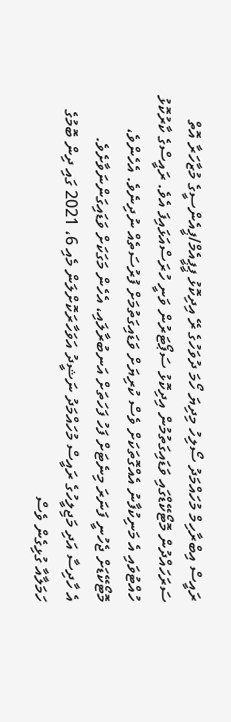ރައީސް އިބްރާހިމް މުހައްމަދު ސޯލިހު މިދިޔަ ހޯމަ ދުވަހުގެ ރޭ އިދިކޮޅު ޕީޕީއެމް/ޕީއެންސީގެ މުޒާހަރާ އޮތް ސަރަހައްދުން މޮޓޯކޭޑްގައި ވަޑައިގަތުމުން އިދިކޮޅު ސަޕޯޓަރުން ވަނީ ހުރަސްއަޅައިފަ އެވެ. ރައީސްގެ ކާރުކޮޅު ހުއްޓުވައި އެ މަނިކުފާނު އެއްގޮތަކަށް ވެސް ކުރިޔަށް ވަޑައިގަތުމަށް ފުރުސަތެއް ނުދިނެވެ. އެހެންވެ، މޮޓޯކޭޑަށް ޖެހުނީ ފަނަރަ މިނެޓަށް ފަހު ފަހަތަށް އަނބުރާލައި، އެހެން މަގަކަށް ވަޑައިގަންނަވާށެވެ.
އެ ހާދިސާ އަދި މަޖިލީހުގެ ރައީސް މުހައްމަދު ނަޝީދު އަވަހާރަކޮށްލަން މެއި 6، 2021 ގައި ދިން ބޮމުގެ ހަމަލާއާ ގުޅިގެން ވެސް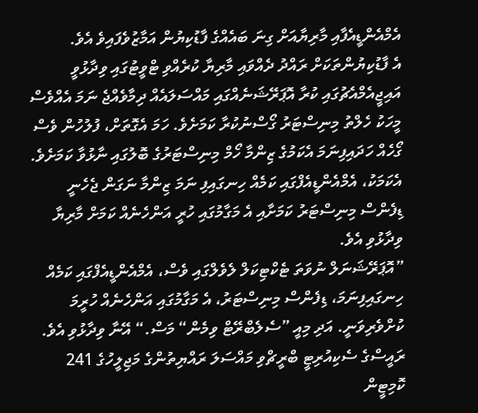އެމްއެންޑީއެފާއި މާރިޔާއަށް ގިނަ ބައެއްގެ ފާޑުކިޔުން އަމާޒުވެފައިވެ އެވެ.
އެ ފާޑުކިޔުންތަކަށް ރައްދު ދެއްވައި މާރިޔާ ކުރެއްވި ޓްވީޓުގައި ވިދާޅުވީ އައިޖީއެމްއެޗުގައި ކުރާ އޮޕަރޭޝަނެއްގައި މައްސަލައެއް ދިމާވެއްޖެ ނަމަ އެއްވެސް މީހަކު ހެލްތު މިނިސްޓަރު ގޯސްނުކުރާ ކަމަށެވެ. ހަމަ އެގޮތަށް، ފުލުހުން ވެސް ގޯހެއް ހަދައިފިނަމަ އެކަމުގެ ޒިންމާ ހޯމް މިނިސްޓަރުގެ ބޮލުގައި ނާޅުވާ ކަމަށެވެ.
އެކަމަކު، އެމްއެންޑީއެފްގައި ކަމެއް ހިނގައިފި ނަމަ ޒިންމާ ނަގަން ޖެހެނީ ޑިފެންސް މިނިސްޓަރު ކަމަށާއި އެ މަގާމުގައި ހުރީ އަންހެނެއް ކަމަށް މާރިޔާ ވިދާޅުވި އެވެ.
”އޮޕަރޭޝަނަލް ނުވަތަ ޓެކްޓިކަލް ލެވެލްގައި ވެސް، އެމްއެންޑީއެފްގައި ކަމެއް ހިނގައިފިނަމަ، ޑިފެންސް މިނިސްޓަރު، އެ މަގާމުގައި އަންހެނެއް ހުރީމަ ކުށްވެރިވަނީ. އަދި މިއީ ”ސެލެބްރޭޓް ވިމެން“ މަސް.“ އޭނާ ވިދާޅުވި އެވެ.
ރައީސްގެ ސެކިއުރިޓީ ބްރީޗްވި މައްސަލަ ރައްޔިތުންގެ މަޖިލީހުގެ 241 ކޮމިޓީން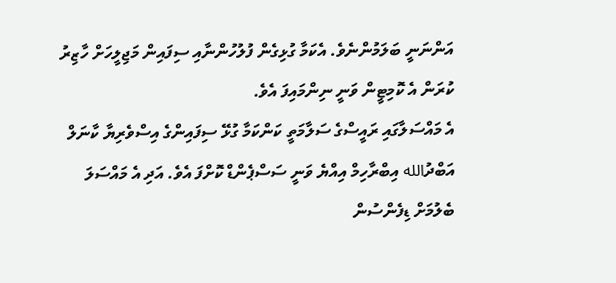އަންނަނީ ބަލަމުންނެވެ. އެކަމާ ގުޅިގެން ފުލުހުންނާއި ސިފައިން މަޖިލީހަށް ހާޒިރު ކުރަން އެ ކޮމިޓީން ވަނީ ނިންމައިފަ އެވެ.
އެ މައްސަލާގައި ރައީސްގެ ސަލާމަތީ ކަންކަމާ ގުޅޭ ސިފައިންގެ އިސްވެރިޔާ ކާނަލް އަބްދުالله އިބްރާހިމް އިއްޔެ ވަނީ ސަސްޕެންޑް ކޮށްފަ އެވެ. އަދި އެ މައްސަލަ ބެލުމަށް ޑިފެންސުން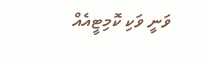ވަނީ ވަކި ކޮމިޓީއެއް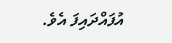އުފައްދައިފަ އެވެ.